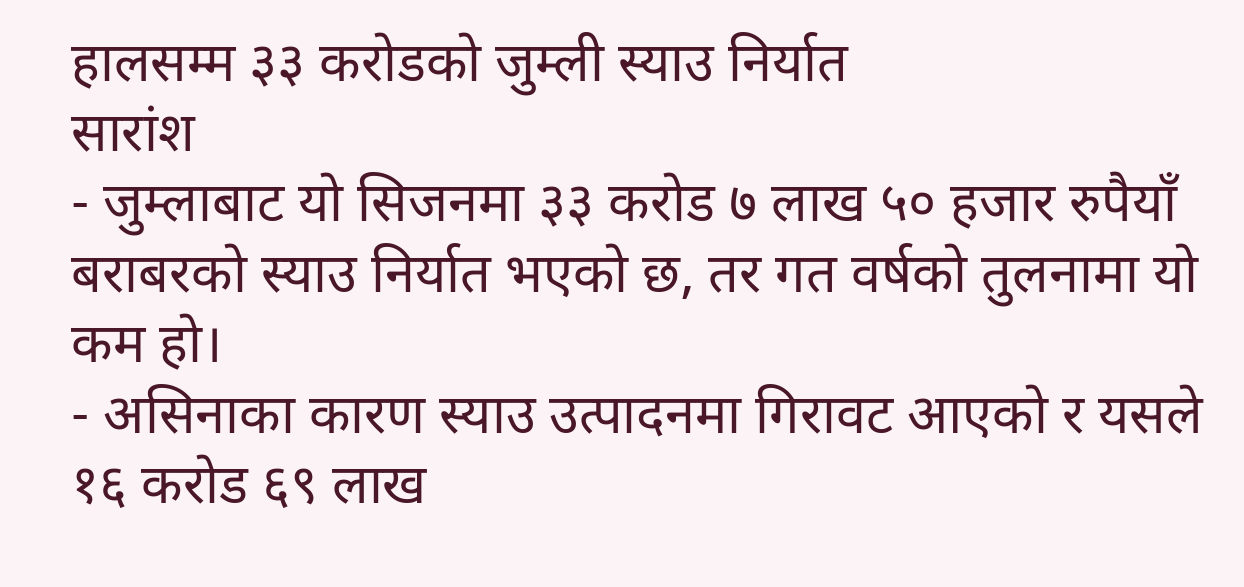हालसम्म ३३ करोडको जुम्ली स्याउ निर्यात
सारांश
- जुम्लाबाट यो सिजनमा ३३ करोड ७ लाख ५० हजार रुपैयाँ बराबरको स्याउ निर्यात भएको छ, तर गत वर्षको तुलनामा यो कम हो।
- असिनाका कारण स्याउ उत्पादनमा गिरावट आएको र यसले १६ करोड ६९ लाख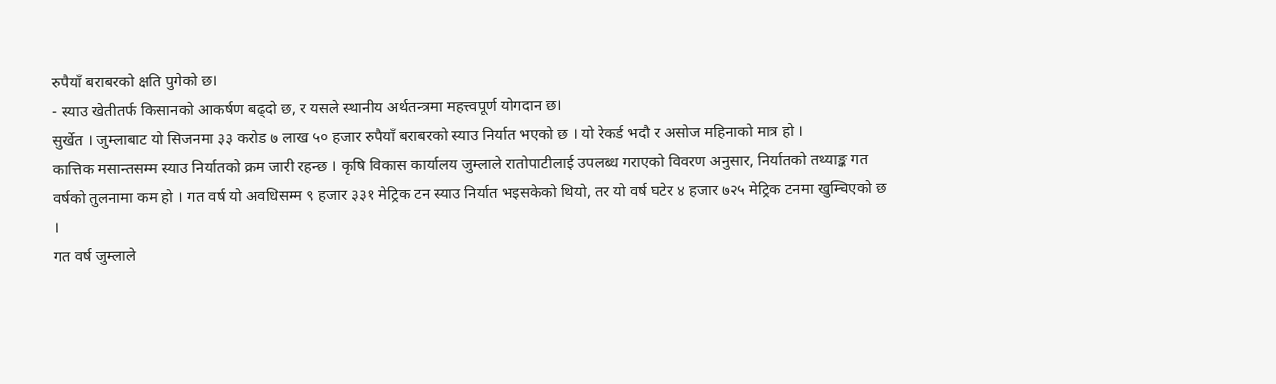रुपैयाँ बराबरको क्षति पुगेको छ।
- स्याउ खेतीतर्फ किसानको आकर्षण बढ्दो छ, र यसले स्थानीय अर्थतन्त्रमा महत्त्वपूर्ण योगदान छ।
सुर्खेत । जुम्लाबाट यो सिजनमा ३३ करोड ७ लाख ५० हजार रुपैयाँ बराबरको स्याउ निर्यात भएको छ । यो रेकर्ड भदौ र असोज महिनाको मात्र हो ।
कात्तिक मसान्तसम्म स्याउ निर्यातको क्रम जारी रहन्छ । कृषि विकास कार्यालय जुम्लाले रातोपाटीलाई उपलब्ध गराएको विवरण अनुसार, निर्यातको तथ्याङ्क गत वर्षको तुलनामा कम हो । गत वर्ष यो अवधिसम्म ९ हजार ३३१ मेट्रिक टन स्याउ निर्यात भइसकेको थियो, तर यो वर्ष घटेर ४ हजार ७२५ मेट्रिक टनमा खुम्चिएको छ ।
गत वर्ष जुम्लाले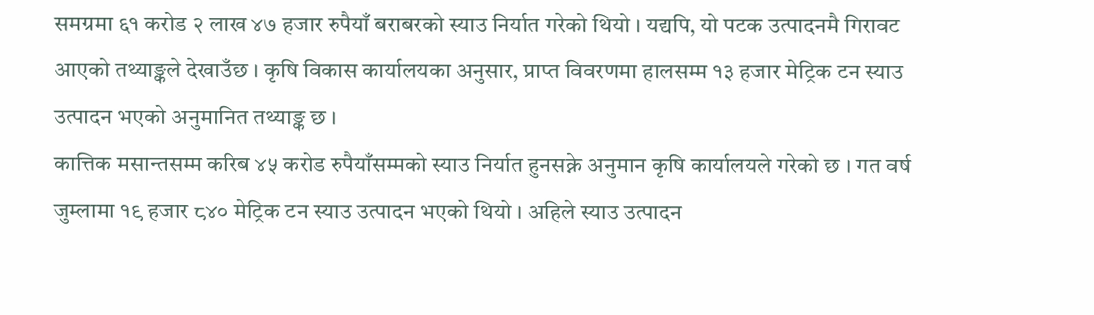समग्रमा ६१ करोड २ लाख ४७ हजार रुपैयाँ बराबरको स्याउ निर्यात गरेको थियो । यद्यपि, यो पटक उत्पादनमै गिरावट आएको तथ्याङ्कले देखाउँछ । कृषि विकास कार्यालयका अनुसार, प्राप्त विवरणमा हालसम्म १३ हजार मेट्रिक टन स्याउ उत्पादन भएको अनुमानित तथ्याङ्क छ ।
कात्तिक मसान्तसम्म करिब ४५ करोड रुपैयाँसम्मको स्याउ निर्यात हुनसक्ने अनुमान कृषि कार्यालयले गरेको छ । गत वर्ष जुम्लामा १९ हजार ८४० मेट्रिक टन स्याउ उत्पादन भएको थियो । अहिले स्याउ उत्पादन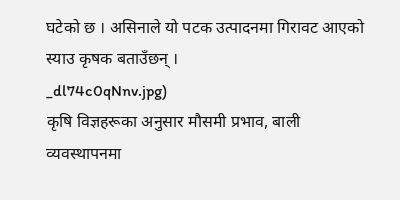घटेको छ । असिनाले यो पटक उत्पादनमा गिरावट आएको स्याउ कृषक बताउँछन् ।
_dl74c0qNnv.jpg)
कृषि विज्ञहरूका अनुसार मौसमी प्रभाव, बाली व्यवस्थापनमा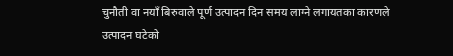चुनौती वा नयाँ बिरुवाले पूर्ण उत्पादन दिन समय लाग्ने लगायतका कारणले उत्पादन घटेको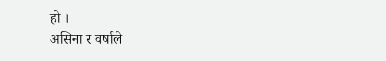हो ।
असिना र वर्षाले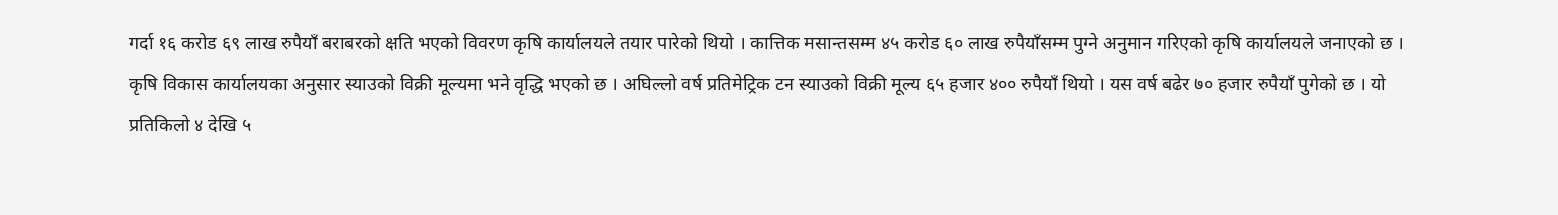गर्दा १६ करोड ६९ लाख रुपैयाँ बराबरको क्षति भएको विवरण कृषि कार्यालयले तयार पारेको थियो । कात्तिक मसान्तसम्म ४५ करोड ६० लाख रुपैयाँसम्म पुग्ने अनुमान गरिएको कृषि कार्यालयले जनाएको छ ।
कृषि विकास कार्यालयका अनुसार स्याउको विक्री मूल्यमा भने वृद्धि भएको छ । अघिल्लो वर्ष प्रतिमेट्रिक टन स्याउको विक्री मूल्य ६५ हजार ४०० रुपैयाँ थियो । यस वर्ष बढेर ७० हजार रुपैयाँ पुगेको छ । यो प्रतिकिलो ४ देखि ५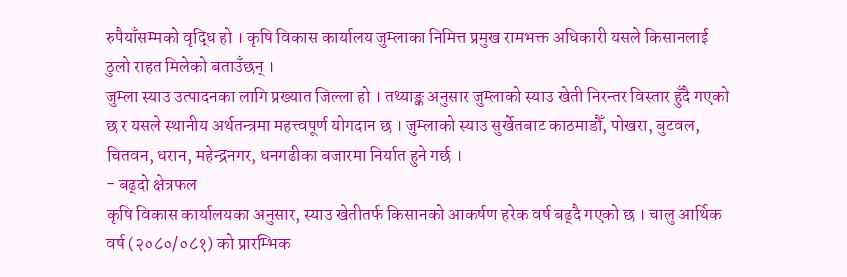रुपैयाँसम्मको वृद्धि हो । कृषि विकास कार्यालय जुम्लाका निमित्त प्रमुख रामभक्त अधिकारी यसले किसानलाई ठुलो राहत मिलेको बताउँछन् ।
जुम्ला स्याउ उत्पादनका लागि प्रख्यात जिल्ला हो । तथ्याङ्क अनुसार जुम्लाको स्याउ खेती निरन्तर विस्तार हुँदै गएको छ र यसले स्थानीय अर्थतन्त्रमा महत्त्वपूर्ण योगदान छ । जुम्लाको स्याउ सुर्खेतबाट काठमाडौँ, पोखरा, बुटवल, चितवन, धरान, महेन्द्रनगर, धनगढीका बजारमा निर्यात हुने गर्छ ।
- बढ्दो क्षेत्रफल
कृषि विकास कार्यालयका अनुसार, स्याउ खेतीतर्फ किसानको आकर्षण हरेक वर्ष बढ्दै गएको छ । चालु आर्थिक वर्ष (२०८०/०८१) को प्रारम्भिक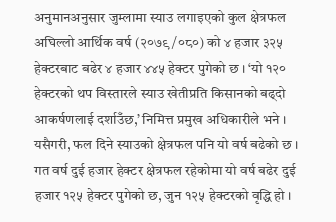अनुमानअनुसार जुम्लामा स्याउ लगाइएको कुल क्षेत्रफल अघिल्लो आर्थिक वर्ष (२०७९/०८०) को ४ हजार ३२५ हेक्टरबाट बढेर ४ हजार ४४५ हेक्टर पुगेको छ । ‘यो १२० हेक्टरको थप विस्तारले स्याउ खेतीप्रति किसानको बढ्दो आकर्षणलाई दर्शाउँछ,’ निमित्त प्रमुख अधिकारीले भने ।
यसैगरी, फल दिने स्याउको क्षेत्रफल पनि यो वर्ष बढेको छ । गत वर्ष दुई हजार हेक्टर क्षेत्रफल रहेकोमा यो वर्ष बढेर दुई हजार १२५ हेक्टर पुगेको छ, जुन १२५ हेक्टरको वृद्धि हो ।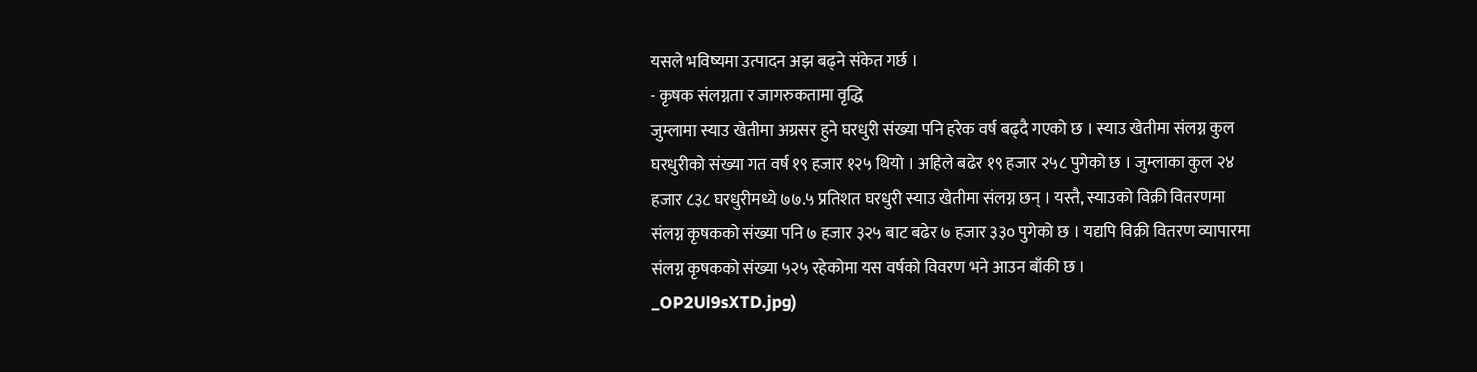यसले भविष्यमा उत्पादन अझ बढ्ने संकेत गर्छ ।
- कृषक संलग्नता र जागरुकतामा वृद्धि
जुम्लामा स्याउ खेतीमा अग्रसर हुने घरधुरी संख्या पनि हरेक वर्ष बढ्दै गएको छ । स्याउ खेतीमा संलग्न कुल घरधुरीको संख्या गत वर्ष १९ हजार १२५ थियो । अहिले बढेर १९ हजार २५८ पुगेको छ । जुम्लाका कुल २४ हजार ८३८ घरधुरीमध्ये ७७.५ प्रतिशत घरधुरी स्याउ खेतीमा संलग्न छन् । यस्तै, स्याउको विक्री वितरणमा संलग्न कृषकको संख्या पनि ७ हजार ३२५ बाट बढेर ७ हजार ३३० पुगेको छ । यद्यपि विक्री वितरण व्यापारमा संलग्न कृषकको संख्या ५२५ रहेकोमा यस वर्षको विवरण भने आउन बाँकी छ ।
_OP2Ul9sXTD.jpg)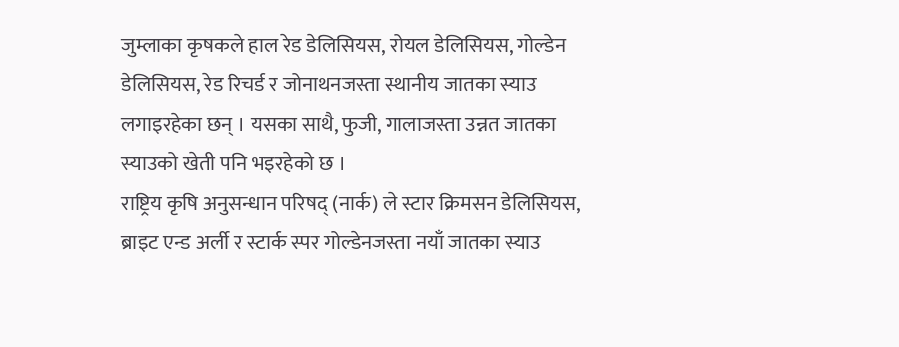जुम्लाका कृषकले हाल रेड डेलिसियस, रोयल डेलिसियस, गोल्डेन डेलिसियस, रेड रिचर्ड र जोनाथनजस्ता स्थानीय जातका स्याउ लगाइरहेका छन् । यसका साथै, फुजी, गालाजस्ता उन्नत जातका स्याउको खेती पनि भइरहेको छ ।
राष्ट्रिय कृषि अनुसन्धान परिषद् (नार्क) ले स्टार क्रिमसन डेलिसियस, ब्राइट एन्ड अर्ली र स्टार्क स्पर गोल्डेनजस्ता नयाँ जातका स्याउ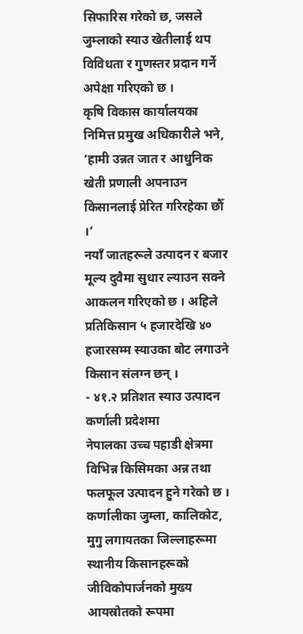सिफारिस गरेको छ, जसले जुम्लाको स्याउ खेतीलाई थप विविधता र गुणस्तर प्रदान गर्ने अपेक्षा गरिएको छ ।
कृषि विकास कार्यालयका निमित्त प्रमुख अधिकारीले भने, ‘हामी उन्नत जात र आधुनिक खेती प्रणाली अपनाउन किसानलाई प्रेरित गरिरहेका छौँ ।’
नयाँ जातहरूले उत्पादन र बजार मूल्य दुवैमा सुधार ल्याउन सक्ने आकलन गरिएको छ । अहिले प्रतिकिसान ५ हजारदेखि ४० हजारसम्म स्याउका बोट लगाउने किसान संलग्न छन् ।
- ४१.२ प्रतिशत स्याउ उत्पादन कर्णाली प्रदेशमा
नेपालका उच्च पहाडी क्षेत्रमा विभिन्न किसिमका अन्न तथा फलफूल उत्पादन हुने गरेको छ । कर्णालीका जुम्ला, कालिकोट, मुगु लगायतका जिल्लाहरूमा स्थानीय किसानहरूको जीविकोपार्जनको मुख्य आयस्रोतको रूपमा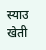स्याउ खेती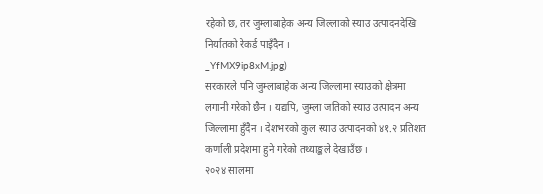रहेको छ, तर जुम्लाबाहेक अन्य जिल्लाको स्याउ उत्पादनदेखि निर्यातको रेकर्ड पाइँदैन ।
_YfMX9ip8xM.jpg)
सरकारले पनि जुम्लाबाहेक अन्य जिल्लामा स्याउको क्षेत्रमा लगानी गरेको छैन । यद्यपि, जुम्ला जतिको स्याउ उत्पादन अन्य जिल्लामा हुँदैन । देशभरको कुल स्याउ उत्पादनको ४१.२ प्रतिशत कर्णाली प्रदेशमा हुने गरेको तथ्याङ्कले देखाउँछ ।
२०२४ सालमा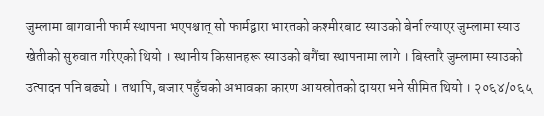जुम्लामा बागवानी फार्म स्थापना भएपश्चात् सो फार्मद्वारा भारतको कश्मीरबाट स्याउको बेर्ना ल्याएर जुम्लामा स्याउ खेतीको सुरुवात गरिएको थियो । स्थानीय किसानहरू स्याउको बगैंचा स्थापनामा लागे । बिस्तारै जुम्लामा स्याउको उत्पादन पनि बढ्यो । तथापि, बजार पहुँचको अभावका कारण आयस्रोतको दायरा भने सीमित थियो । २०६४/०६५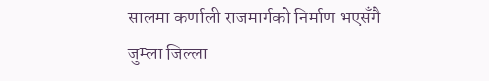सालमा कर्णाली राजमार्गको निर्माण भएसँगै जुम्ला जिल्ला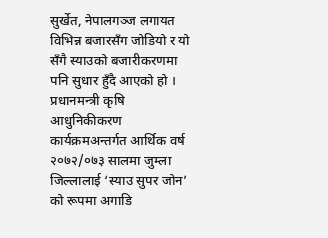सुर्खेत, नेपालगञ्ज लगायत विभिन्न बजारसँग जोडियो र यो सँगै स्याउको बजारीकरणमा पनि सुधार हुँदै आएको हो ।
प्रधानमन्त्री कृषि आधुनिकीकरण कार्यक्रमअन्तर्गत आर्थिक वर्ष २०७२/०७३ सालमा जुम्ला जिल्लालाई ‘स्याउ सुपर जोन’ को रूपमा अगाडि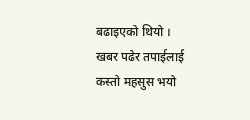बढाइएको थियो ।
खबर पढेर तपाईलाई कस्तो महसुस भयो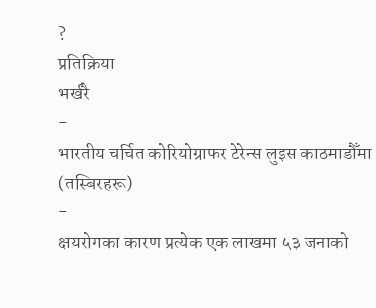?
प्रतिक्रिया
भर्खरै
-
भारतीय चर्चित कोरियोग्राफर टेरेन्स लुइस काठमाडौँमा (तस्बिरहरू)
-
क्षयरोगका कारण प्रत्येक एक लाखमा ५३ जनाको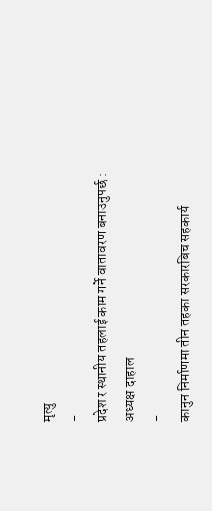मृत्यु
-
प्रदेश र स्थानीय तहलाई काम गर्ने वातावरण बनाउनुपर्छ : अध्यक्ष दाहाल
-
कानुन निर्माणमा तीन तहका सरकारबिच सहकार्य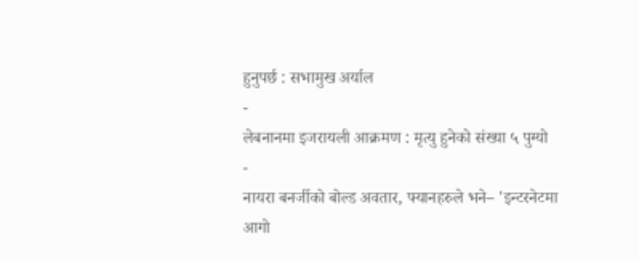हुनुपर्छ : सभामुख अर्याल
-
लेबनानमा इजरायली आक्रमण : मृत्यु हुनेको संख्या ५ पुग्यो
-
नायरा बनर्जीको बोल्ड अवतार, फ्यानहरुले भने– 'इन्टरनेटमा आगो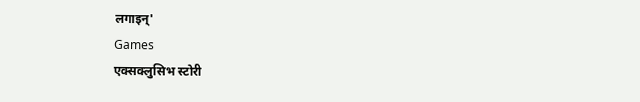लगाइन्'
Games
एक्सक्लुसिभ स्टोरी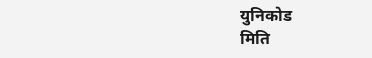युनिकोड
मिति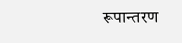रूपान्तरण